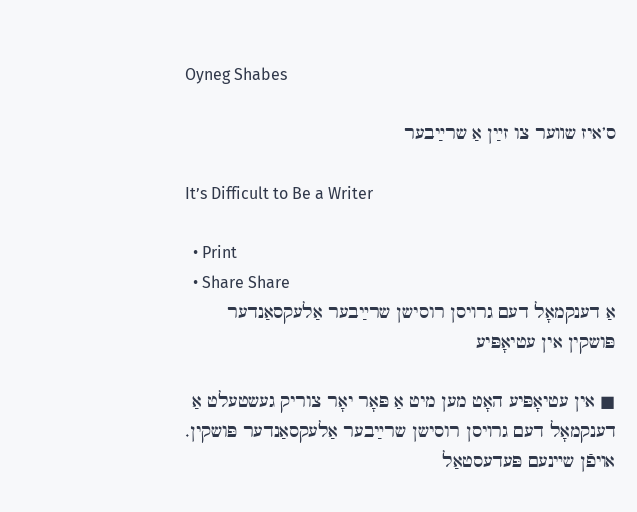Oyneg Shabes

ס’איז שװער צו זײַן אַ שרײַבער

It’s Difficult to Be a Writer

  • Print
  • Share Share
אַ דענקמאָל דעם גרױסן רוסישן שרײַבער אַלעקסאַנדער פּושקין אין עטיאָפּיע

■ אין עטיאָפּיע האָט מען מיט אַ פּאָר יאָר צוריק געשטעלט אַ דענקמאָל דעם גרױסן רוסישן שרײַבער אַלעקסאַנדער פּושקין. אױפֿן שײנעם פּעדעסטאַל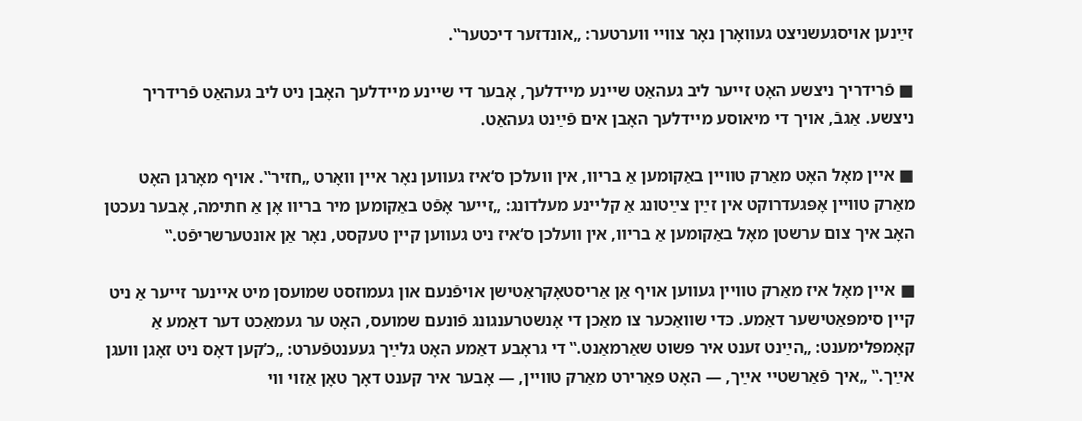זײַנען אױסגעשניצט געװאָרן נאָר צװײ װערטער: „אונדזער דיכטער‟.

■ פֿרידריך ניצשע האָט זײער ליב געהאַט שײנע מײדלעך, אָבער די שײנע מײדלעך האָבן ניט ליב געהאַט פֿרידריך ניצשע. אַגבֿ, אױך די מיאוסע מײדלעך האָבן אים פֿײַנט געהאַט.

■ אײן מאָל האָט מאַרק טװיין באַקומען אַ בריװ, אין װעלכן ס‘איז געװען נאָר אײן װאָרט „חזיר‟. אױף מאָרגן האָט מאַרק טװיין אָפּגעדרוקט אין זײַן צײַטונג אַ קלײנע מעלדונג: „זײער אָפֿט באַקומען מיר בריװ אָן אַ חתימה, אָבער נעכטן האָב איך צום ערשטן מאָל באַקומען אַ בריװ, אין װעלכן ס‘איז ניט געװען קײן טעקסט, נאָר אַן אונטערשריפֿט.‟

■ אײן מאָל איז מאַרק טװיין געװען אױף אַן אַריסטאָקראַטישן אױפֿנעם און געמוזסט שמועסן מיט אײנער זײער אַ ניט קײן סימפּאַטישער דאַמע. כּדי שװאַכער צו מאַכן די אָנשטרענגונג פֿונעם שמועס, האָט ער געמאַכט דער דאַמע אַ קאָמפּלימענט: „הײַנט זענט איר פּשוט שאַרמאַנט.‟ די גראָבע דאַמע האָט גלײַך געענטפֿערט: „כ’קען דאָס ניט זאָגן װעגן אײַך.‟ „איך פֿאַרשטײ אײַך, — האָט פּאַרירט מאַרק טװיין, — אָבער איר קענט דאָך טאָן אַזױ װי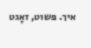איך. פּשוט, זאָגט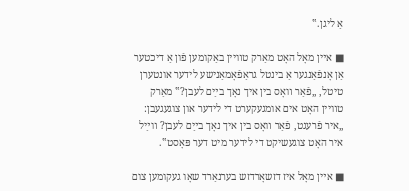אַ ליגן.‟

■ אײן מאָל האָט מאַרק טװיין באַקומען פֿון אַ דיכטער אַן אָנפֿאַנגער אַ בינטל גראַפֿאָמאַנישע לידער אונטערן טיטל, „פֿאַר װאָס בין איך נאָך בײַם לעבן?‟ מאַרק טװיין האָט אים אומגעקערט די לידער און צוגעגעבן: „איר פֿרעגט, פֿאַר װאָס בין איך נאָך בײַם לעבן? װײַל איר האָט צוגעשיקט די לידער מיט דער פּאָסט‟.

■ אײן מאָל איז דזשאָרדזש בערנאַרד שאָו געקומען צום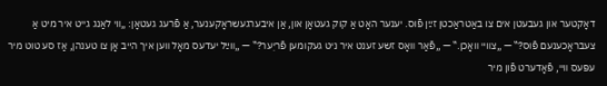דאָקטער און געבעטן אים צו באַטראַכטן זײַן פֿוס. יענער האָט אַ קוק געטאָן און, אַן איבערגעשראָקענער, אַ פֿרעג געטאָן: „װי לאַנג גײט איר מיט אַ צעבראָכענעם פֿוס?‟ — „צװײ װאָכן.‟ — „פֿאַר װאָס זשע זענט איר ניט געקומען פֿריִער?‟ — „װײַל יעדעס מאָל װען איך הײב אָן צו טענהן, אַז סע טוט מיר עפּעס װײ, פֿאָדערט פֿון מיר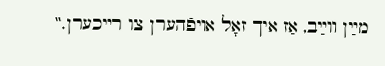מײַן װײַב, אַז איך זאָל אױפֿהערן צו רײכערן.‟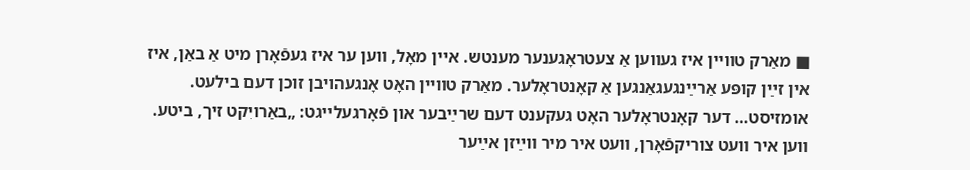■ מאַרק טװיין איז געװען אַ צעטראָגענער מענטש. אײן מאָל, װען ער איז געפֿאָרן מיט אַ באַן, איז אין זײַן קופּע אַרײַנגעגאַנגען אַ קאָנטראָלער. מאַרק טװיין האָט אָנגעהױבן זוכן דעם בילעט. אומזיסט… דער קאָנטראָלער האָט געקענט דעם שרײַבער און פֿאָרגעלײגט: „באַרויִקט זיך, ביטע. װען איר װעט צוריקפֿאָרן, װעט איר מיר װײַזן אײַער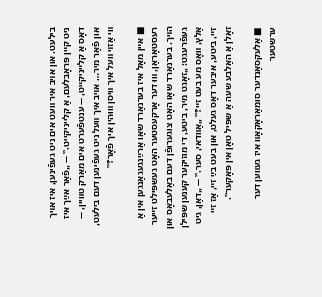בילעט. און אױב איר װעט אים ניט געפֿינען, איז אױך ניט קײן פּראָבלעם, אַ קלייניקייט.‟ — „פֿאַר אײַך איז דאָס אַ קלײניקײט, — ענטפֿערט אים מאַרק טװיין, — און פֿאַר מיר… אױב איך װעל ניט געפֿינען דעם בילעט, װי אַזױ װעל איך װיסן װוּהין איך פֿאָר?‟

■ אײן מאָל איז בערנאַרד שאָו אַרײַנגעגאַנגען אין אַ רעסטאָראַן, װוּ דער אָרקעסטער האָט געשפּילט זײער הױך. בערנאַרד שאָו האָט צוגערופֿן דעם באַלעבאָס און געפֿרעגט: „זאָגט מיר, ביטע, די מוזיקער קענען שפּילן אַלץ, װאָס מע בעט זײ?‟ „אַװדאי, סער.‟ — „דאַן, גיט זײ, ביטע, איבער דאָס געלט, און בעט בײַ זײ, אַז זײ זאָלן אַ האַלבע שעה אַ שפּיל טאָן אין פּאָקער‟.

■ אַלעקסאַנדער סומאַראָקאָװ איז געװען דער ערשטער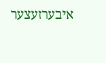איבערזעצער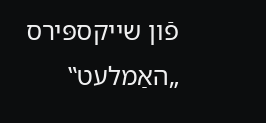פֿון שייקספּירס „האַמלעט‟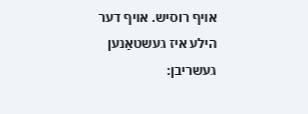אױף רוסיש. אױף דער הילע איז געשטאַנען געשריבן: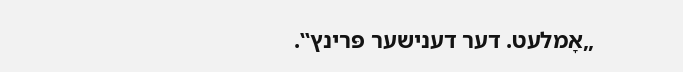„אָמלעט. דער דענישער פּרינץ‟.